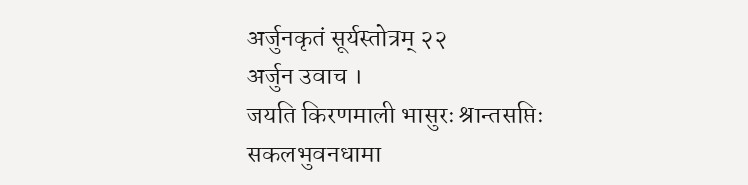अर्जुनकृतं सूर्यस्तोत्रम् २२
अर्जुन उवाच ।
जयति किरणमाली भासुरः श्रान्तसप्तिः
सकलभुवनधामा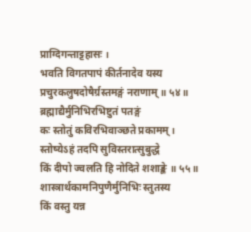प्राग्दिगन्ताट्टहासः ।
भवति विगतपापं कीर्तनादेव यस्य
प्रचुरकलुषदोषैर्ग्रस्तमङ्गं नराणाम् ॥ ५४॥
ब्रह्माद्यैर्मुनिभिरभिष्टुतं पतङ्गं
कः स्तोतुं कविरभिवाञ्छते प्रकामम् ।
स्तोष्येऽहं तदपि सुविस्तरात्सुबुद्धे
किं दीपो ज्वलति हि नोदिते शशाङ्के ॥ ५५॥
शास्त्रार्थकामनिपुणैर्मुनिभिः स्तुतस्य
किं वस्तु यन्न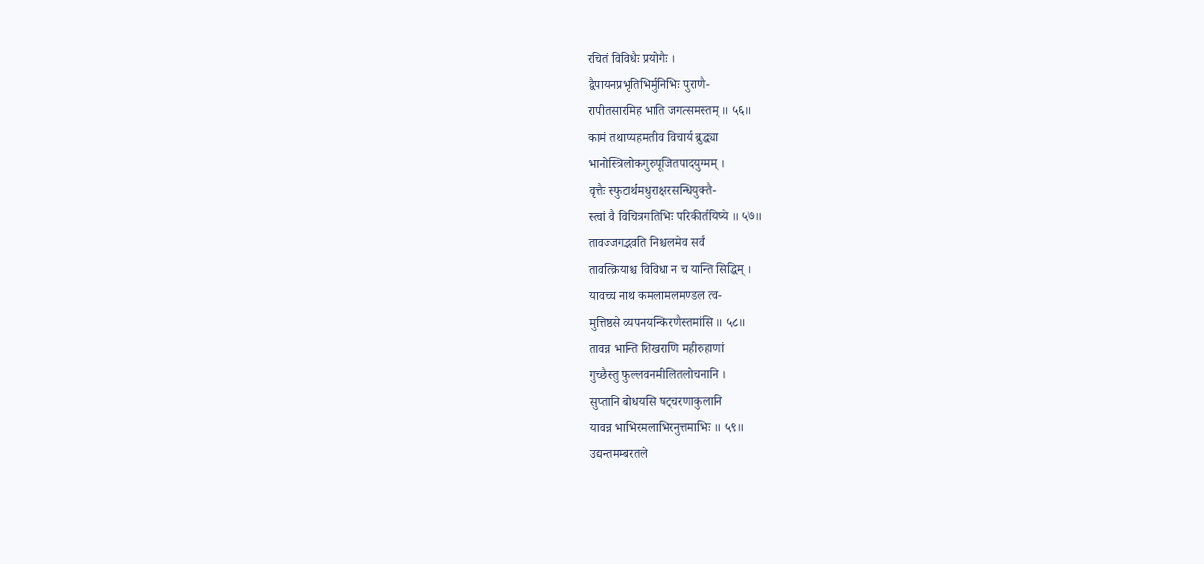रचितं विविधैः प्रयोगैः ।
द्वैपायनप्रभृतिभिर्मुनिभिः पुराणै-
रापीतसारमिह भाति जगत्समस्तम् ॥ ५६॥
कामं तथाप्यहमतीव विचार्य ब्रुद्ध्या
भानोस्त्रिलोकगुरुपूजितपादयुग्मम् ।
वृत्तैः स्फुटार्थमधुराक्षरसन्धियुक्तै-
स्त्वां वै विचित्रगतिभिः परिकीर्तयिष्ये ॥ ५७॥
तावज्जगद्भवति निश्चलमेव सर्वं
तावत्क्रियाश्च विविधा न च यान्ति सिद्धिम् ।
यावच्च नाथ कमलामलमण्डल त्व-
मुत्तिष्ठसे व्यपनयन्किरणैस्तमांसि ॥ ५८॥
तावन्न भान्ति शिखराणि महीरुहाणां
गुच्छैस्तु फुल्लवनमीलितलोचनानि ।
सुप्तानि बोधयसि षट्चरणाकुलानि
यावन्न भाभिरमलाभिरनुत्तमाभिः ॥ ५९॥
उद्यन्तमम्बरतले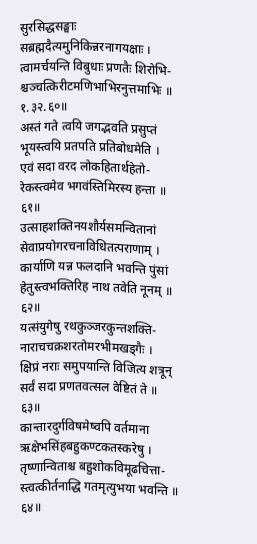सुरसिद्धसङ्घाः
सब्रह्मदैत्यमुनिकिन्नरनागयक्षाः ।
त्वामर्चयन्ति विबुधाः प्रणतैः शिरोभि-
श्चञ्चत्किरीटमणिभाभिरनुत्तमाभिः ॥ १.३२.६०॥
अस्तं गते त्वयि जगद्भवति प्रसुप्तं
भूयस्त्वयि प्रतपति प्रतिबोधमेति ।
एवं सदा वरद लोकहितार्थहेतो-
रेकस्त्वमेव भगवंस्तिमिरस्य हन्ता ॥ ६१॥
उत्साहशक्तिनयशौर्यसमन्वितानां
सेवाप्रयोगरचनाविधितत्पराणाम् ।
कार्याणि यन्न फलदानि भवन्ति पुंसां
हेतुस्त्वभक्तिरिह नाथ तवेति नूनम् ॥ ६२॥
यत्संयुगेषु रथकुञ्जरकुन्तशक्ति-
नाराचचक्रशरतोमरभीमखड्गैः ।
क्षिप्रं नराः समुपयान्ति विजित्य शत्रून्
सर्वं सदा प्रणतवत्सल वेष्टितं ते ॥ ६३॥
कान्तारदुर्गविषमेष्वपि वर्तमाना
ऋक्षेभसिंहबहुकण्टकतस्करेषु ।
तृष्णान्विताश्च बहुशोकविमूढचित्ता-
स्त्वत्कीर्तनाद्धि गतमृत्युभया भवन्ति ॥ ६४॥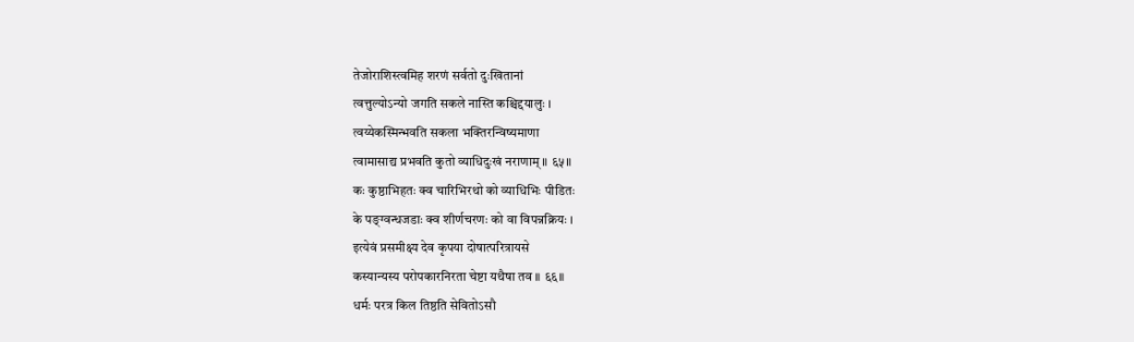तेजोराशिस्त्वमिह शरणं सर्वतो दुःखितानां
त्वत्तुल्योऽन्यो जगति सकले नास्ति कश्चिद्दयालुः ।
त्वय्येकस्मिन्भवति सकला भक्तिरन्विष्यमाणा
त्वामासाद्य प्रभवति कुतो व्याधिदुःखं नराणाम् ॥ ६५॥
कः कुष्ठाभिहतः क्व चारिभिरथो को व्याधिभिः पीडितः
के पङ्ग्वन्धजडाः क्व शीर्णचरणः को वा विपन्नक्रियः ।
इत्येवं प्रसमीक्ष्य देव कृपया दोषात्परित्रायसे
कस्यान्यस्य परोपकारनिरता चेष्टा यथैषा तव ॥ ६६॥
धर्मः परत्र किल तिष्ठति सेवितोऽसौ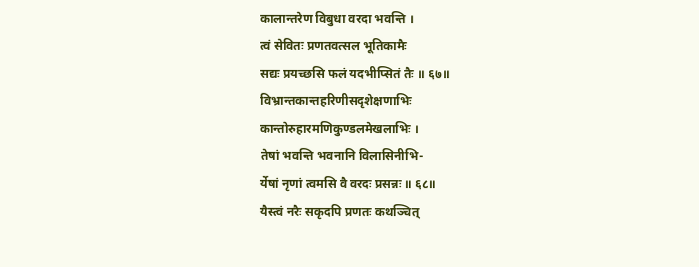कालान्तरेण विबुधा वरदा भवन्ति ।
त्वं सेवितः प्रणतवत्सल भूतिकामैः
सद्यः प्रयच्छसि फलं यदभीप्सितं तैः ॥ ६७॥
विभ्रान्तकान्तहरिणीसदृशेक्षणाभिः
कान्तोरुहारमणिकुण्डलमेखलाभिः ।
तेषां भवन्ति भवनानि विलासिनीभि-
र्येषां नृणां त्वमसि वै वरदः प्रसन्नः ॥ ६८॥
यैस्त्वं नरैः सकृदपि प्रणतः कथञ्चित्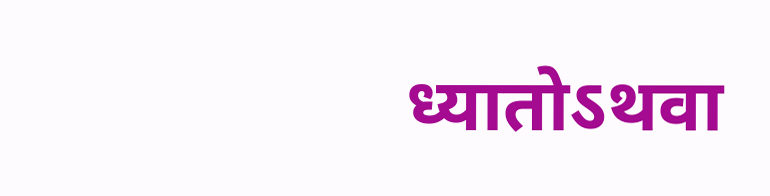ध्यातोऽथवा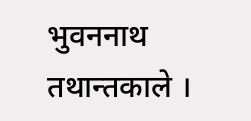भुवननाथ तथान्तकाले ।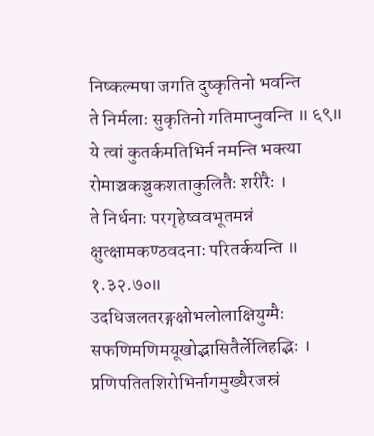निष्कल्मषा जगति दुष्कृतिनो भवन्ति
ते निर्मलाः सुकृतिनो गतिमाप्नुवन्ति ॥ ६९॥
ये त्वां कुतर्कमतिभिर्न नमन्ति भक्त्या
रोमाञ्चकञ्चुकशताकुलितैः शरीरैः ।
ते निर्धनाः परगृहेष्ववभूतमन्नं
क्षुत्क्षामकण्ठवदनाः परितर्कयन्ति ॥ १.३२.७०॥
उदधिजलतरङ्गक्षोभलोलाक्षियुग्मैः
सफणिमणिमयूखोद्भासितैर्लेलिहद्भिः ।
प्रणिपतितशिरोभिर्नागमुख्यैरजस्रं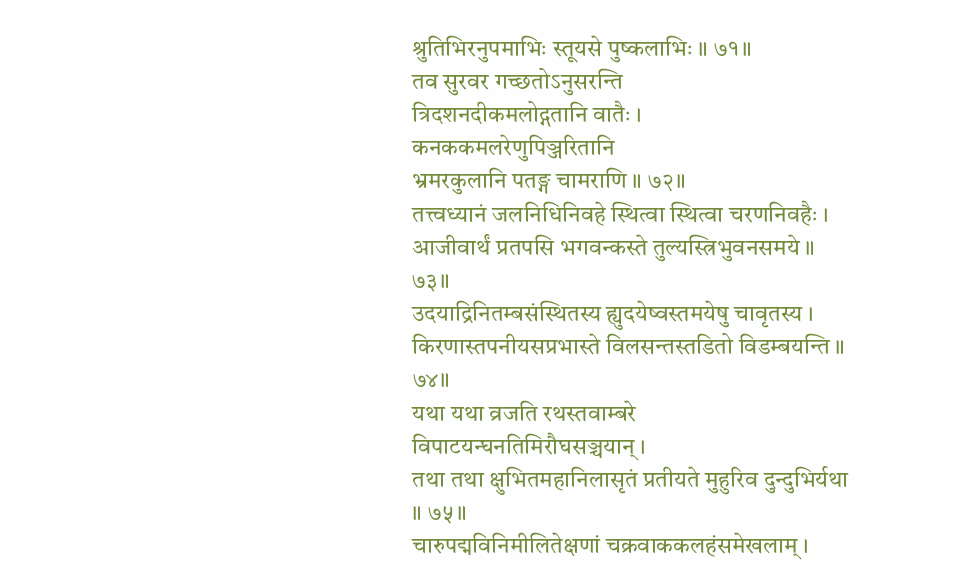श्रुतिभिरनुपमाभिः स्तूयसे पुष्कलाभिः ॥ ७१॥
तव सुरवर गच्छतोऽनुसरन्ति
त्रिदशनदीकमलोद्गतानि वातैः ।
कनककमलरेणुपिञ्जरितानि
भ्रमरकुलानि पतङ्ग चामराणि ॥ ७२॥
तत्त्वध्यानं जलनिधिनिवहे स्थित्वा स्थित्वा चरणनिवहैः ।
आजीवार्थं प्रतपसि भगवन्कस्ते तुल्यस्त्रिभुवनसमये ॥ ७३॥
उदयाद्रिनितम्बसंस्थितस्य ह्युदयेष्वस्तमयेषु चावृतस्य ।
किरणास्तपनीयसप्रभास्ते विलसन्तस्तडितो विडम्बयन्ति ॥ ७४॥
यथा यथा व्रजति रथस्तवाम्बरे विपाटयन्घनतिमिरौघसञ्चयान् ।
तथा तथा क्षुभितमहानिलासृतं प्रतीयते मुहुरिव दुन्दुभिर्यथा ॥ ७५॥
चारुपद्मविनिमीलितेक्षणां चक्रवाककलहंसमेखलाम् ।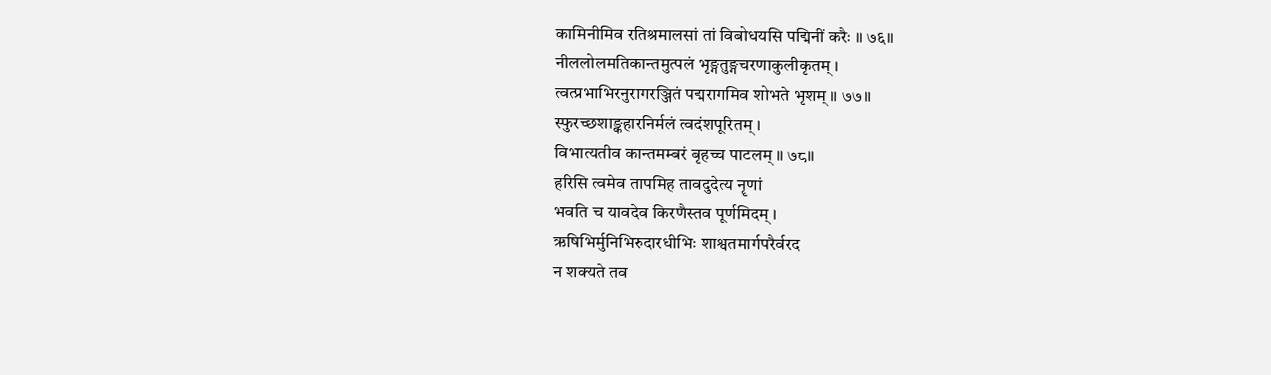कामिनीमिव रतिश्रमालसां तां विबोधयसि पद्मिनीं करैः ॥ ७६॥
नीललोलमतिकान्तमुत्पलं भृङ्गतुङ्गचरणाकुलीकृतम् ।
त्वत्प्रभाभिरनुरागरञ्जितं पद्मरागमिव शोभते भृशम् ॥ ७७॥
स्फुरच्छशाङ्कहारनिर्मलं त्वदंशपूरितम् ।
विभात्यतीव कान्तमम्बरं बृहच्च पाटलम् ॥ ७८॥
हरिसि त्वमेव तापमिह तावदुदेत्य नॄणां
भवति च यावदेव किरणैस्तव पूर्णमिदम् ।
ऋषिभिर्मुनिभिरुदारधीभिः शाश्वतमार्गपरैर्वरद
न शक्यते तव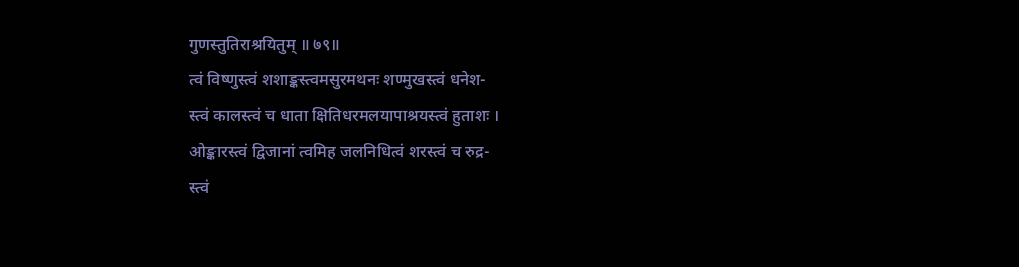गुणस्तुतिराश्रयितुम् ॥ ७९॥
त्वं विष्णुस्त्वं शशाङ्कस्त्वमसुरमथनः शण्मुखस्त्वं धनेश-
स्त्वं कालस्त्वं च धाता क्षितिधरमलयापाश्रयस्त्वं हुताशः ।
ओङ्कारस्त्वं द्विजानां त्वमिह जलनिधित्वं शरस्त्वं च रुद्र-
स्त्वं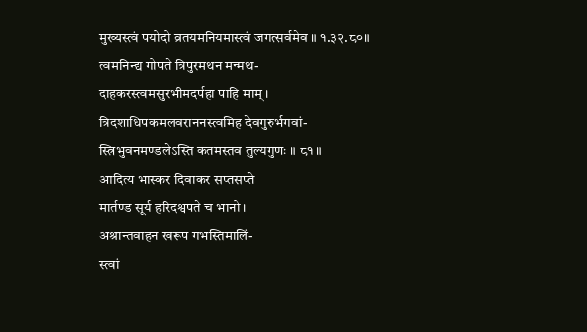मुख्यस्त्वं पयोदो व्रतयमनियमास्त्वं जगत्सर्वमेव ॥ १.३२.८०॥
त्वमनिन्द्य गोपते त्रिपुरमथन मन्मथ-
दाहकरस्त्वमसुरभीमदर्पहा पाहि माम् ।
त्रिदशाधिपकमलवराननस्त्वमिह देवगुरुर्भगवां-
स्त्रिभुवनमण्डलेऽस्ति कतमस्तव तुल्यगुणः ॥ ८१॥
आदित्य भास्कर दिवाकर सप्तसप्ते
मार्तण्ड सूर्य हरिदश्वपते च भानो ।
अश्रान्तवाहन खरूप गभस्तिमालिं-
स्त्वां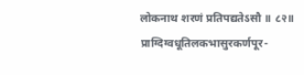लोकनाथ शरणं प्रतिपद्यतेऽसौ ॥ ८२॥
प्राग्दिग्वधूतिलकभासुरकर्णपूर-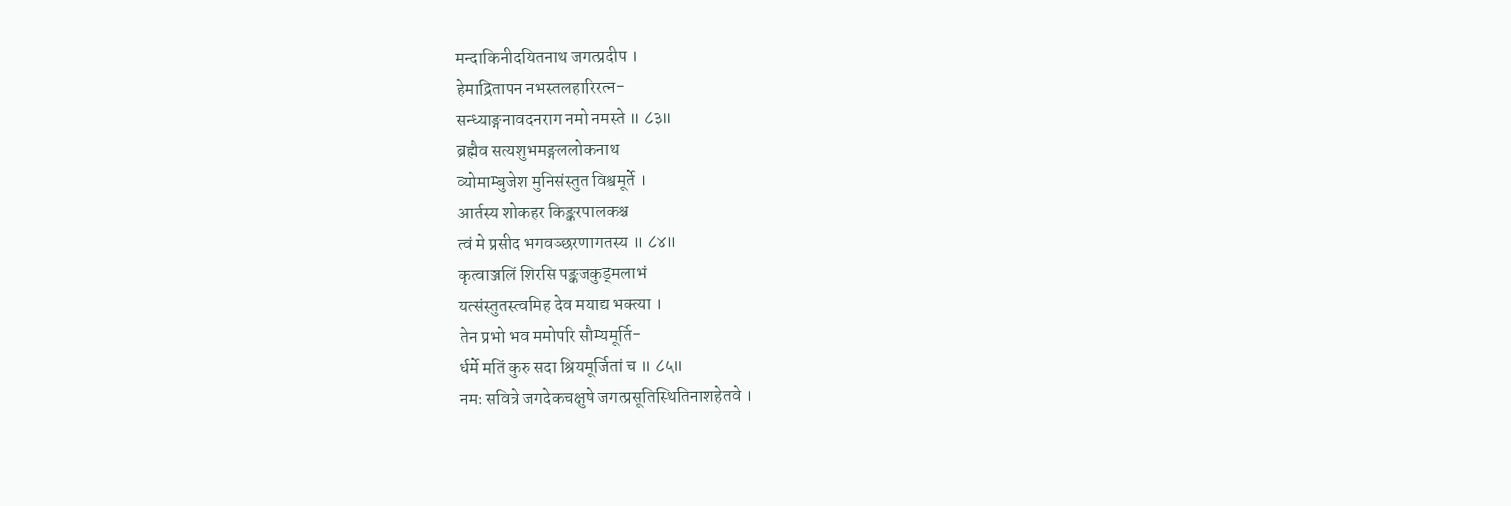मन्दाकिनीदयितनाथ जगत्प्रदीप ।
हेमाद्रितापन नभस्तलहारिरत्न-
सन्ध्याङ्गनावदनराग नमो नमस्ते ॥ ८३॥
ब्रह्मैव सत्यशुभमङ्गललोकनाथ
व्योमाम्बुजेश मुनिसंस्तुत विश्वमूर्ते ।
आर्तस्य शोकहर किङ्करपालकश्च
त्वं मे प्रसीद भगवञ्छरणागतस्य ॥ ८४॥
कृत्वाञ्जलिं शिरसि पङ्कजकुड्मलाभं
यत्संस्तुतस्त्वमिह देव मयाद्य भक्त्या ।
तेन प्रभो भव ममोपरि सौम्यमूर्ति-
र्धर्मे मतिं कुरु सदा श्रियमूर्जितां च ॥ ८५॥
नमः सवित्रे जगदेकचक्षुषे जगत्प्रसूतिस्थितिनाशहेतवे ।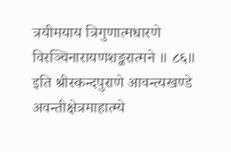त्रयीमयाय त्रिगुणात्मधारणे विरञ्चिनारायणशङ्करात्मने ॥ ८६॥
इति श्रीस्कन्दपुराणे आवन्त्यखण्डे अवन्तीक्षेत्रमाहात्म्ये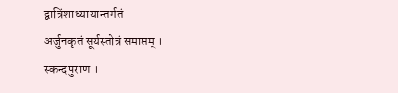द्वात्रिंशाध्यायान्तर्गतं
अर्जुनकृतं सूर्यस्तोत्रं समाप्तम् ।
स्कन्दपुराण ।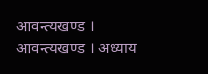आवन्त्यखण्ड । आवन्त्यखण्ड । अध्याय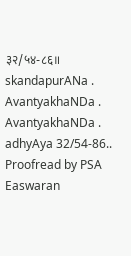३२/५४-८६॥
skandapurANa . AvantyakhaNDa . AvantyakhaNDa . adhyAya 32/54-86..
Proofread by PSA Easwaran